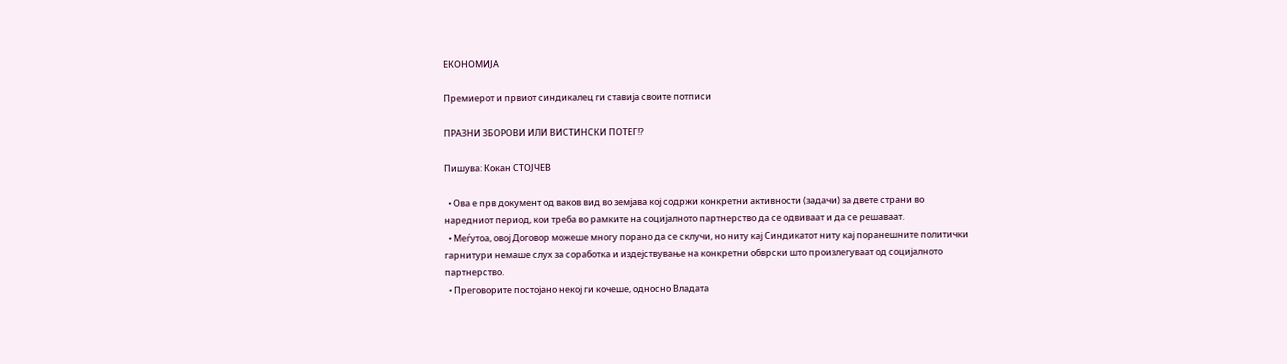ЕКОНОМИЈА

Премиерот и првиот синдикалец ги ставија своите потписи

ПРАЗНИ ЗБОРОВИ ИЛИ ВИСТИНСКИ ПОТЕГ!?

Пишува: Кокан СТОЈЧЕВ

  • Ова е прв документ од ваков вид во земјава кој содржи конкретни активности (задачи) за двете страни во наредниот период, кои треба во рамките на социјалното партнерство да се одвиваат и да се решаваат.
  • Меѓутоа, овој Договор можеше многу порано да се склучи, но ниту кај Синдикатот ниту кај поранешните политички гарнитури немаше слух за соработка и издејствување на конкретни обврски што произлегуваат од социјалното партнерство.
  • Преговорите постојано некој ги кочеше, односно Владата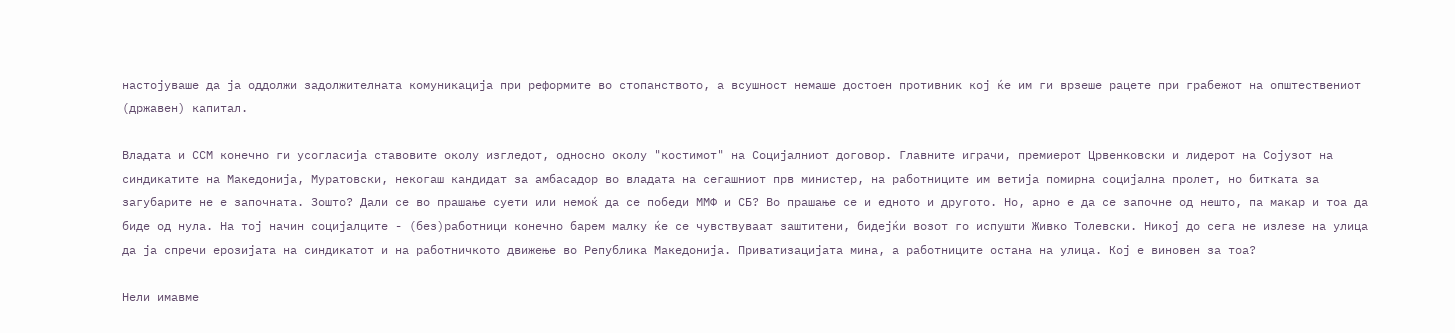настојуваше да ја оддолжи задолжителната комуникација при реформите во стопанството, а всушност немаше достоен противник кој ќе им ги врзеше рацете при грабежот на општествениот (државен) капитал.

Владата и ССМ конечно ги усогласија ставовите околу изгледот, односно околу "костимот" на Социјалниот договор. Главните играчи, премиерот Црвенковски и лидерот на Сојузот на синдикатите на Македонија, Муратовски, некогаш кандидат за амбасадор во владата на сегашниот прв министер, на работниците им ветија помирна социјална пролет, но битката за загубарите не е започната. Зошто? Дали се во прашање суети или немоќ да се победи ММФ и СБ? Во прашање се и едното и другото. Но, арно е да се започне од нешто, па макар и тоа да биде од нула. На тој начин социјалците - (без)работници конечно барем малку ќе се чувствуваат заштитени, бидејќи возот го испушти Живко Толевски. Никој до сега не излезе на улица да ја спречи ерозијата на синдикатот и на работничкото движење во Република Македонија. Приватизацијата мина, а работниците остана на улица. Кој е виновен за тоа?

Нели имавме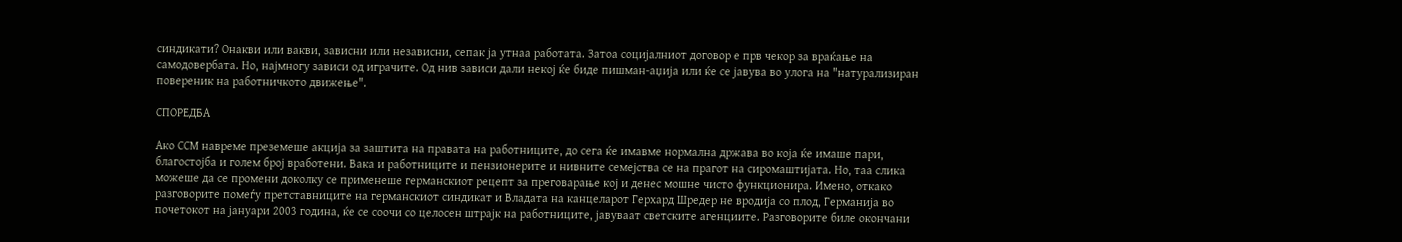синдикати? Онакви или вакви, зависни или независни, сепак ја утнаа работата. Затоа социјалниот договор е прв чекор за враќање на самодовербата. Но, најмногу зависи од играчите. Од нив зависи дали некој ќе биде пишман-аџија или ќе се јавува во улога на "натурализиран повереник на работничкото движење".

СПОРЕДБА

Ако ССМ навреме преземеше акција за заштита на правата на работниците, до сега ќе имавме нормална држава во која ќе имаше пари, благостојба и голем број вработени. Вака и работниците и пензионерите и нивните семејства се на прагот на сиромаштијата. Но, таа слика можеше да се промени доколку се применеше германскиот рецепт за преговарање кој и денес мошне чисто функционира. Имено, откако разговорите помеѓу претставниците на германскиот синдикат и Владата на канцеларот Герхард Шредер не вродија со плод, Германија во почетокот на јануари 2003 година, ќе се соочи со целосен штрајк на работниците, јавуваат светските агенциите. Разговорите биле окончани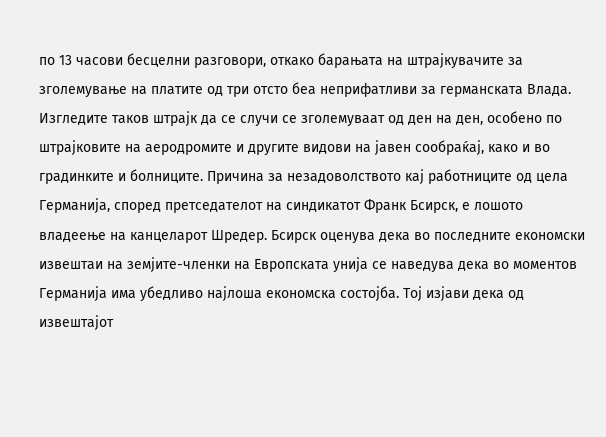по 13 часови бесцелни разговори, откако барањата на штрајкувачите за зголемување на платите од три отсто беа неприфатливи за германската Влада. Изгледите таков штрајк да се случи се зголемуваат од ден на ден, особено по штрајковите на аеродромите и другите видови на јавен сообраќај, како и во градинките и болниците. Причина за незадоволството кај работниците од цела Германија, според претседателот на синдикатот Франк Бсирск, е лошото владеење на канцеларот Шредер. Бсирск оценува дека во последните економски извештаи на земјите-членки на Европската унија се наведува дека во моментов Германија има убедливо најлоша економска состојба. Тој изјави дека од извештајот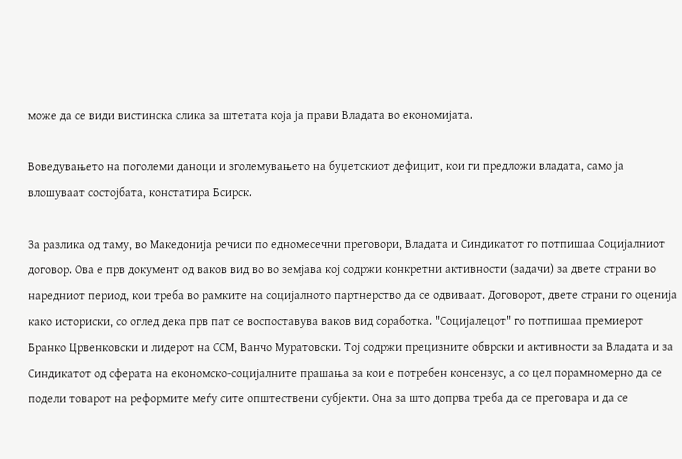може да се види вистинска слика за штетата која ја прави Владата во економијата.

Воведувањето на поголеми даноци и зголемувањето на буџетскиот дефицит, кои ги предложи владата, само ја влошуваат состојбата, констатира Бсирск.

За разлика од таму, во Македонија речиси по едномесечни преговори, Владата и Синдикатот го потпишаа Социјалниот договор. Ова е прв документ од ваков вид во во земјава кој содржи конкретни активности (задачи) за двете страни во наредниот период, кои треба во рамките на социјалното партнерство да се одвиваат. Договорот, двете страни го оценија како историски, со оглед дека прв пат се воспоставува ваков вид соработка. "Социјалецот" го потпишаа премиерот Бранко Црвенковски и лидерот на ССМ, Ванчо Муратовски. Тој содржи прецизните обврски и активности за Владата и за Синдикатот од сферата на економско-социјалните прашања за кои е потребен консензус, а со цел порамномерно да се подели товарот на реформите меѓу сите општествени субјекти. Она за што допрва треба да се преговара и да се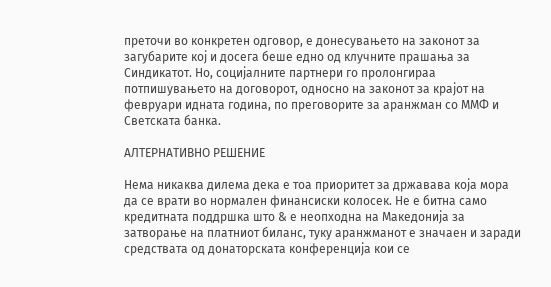преточи во конкретен одговор, е донесувањето на законот за загубарите кој и досега беше едно од клучните прашања за Синдикатот. Но, социјалните партнери го пролонгираа потпишувањето на договорот, односно на законот за крајот на февруари идната година, по преговорите за аранжман со ММФ и Светската банка.

АЛТЕРНАТИВНО РЕШЕНИЕ

Нема никаква дилема дека е тоа приоритет за државава која мора да се врати во нормален финансиски колосек. Не е битна само кредитната поддршка што & е неопходна на Македонија за затворање на платниот биланс, туку аранжманот е значаен и заради средствата од донаторската конференција кои се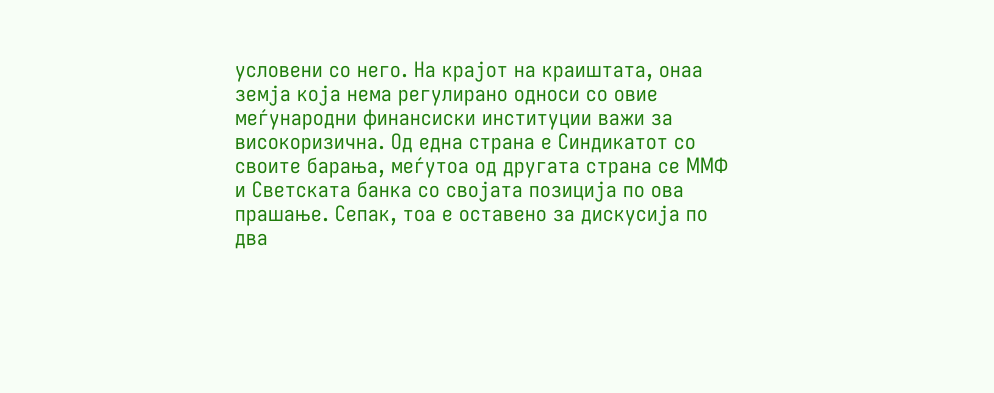условени со него. На крајот на краиштата, онаа земја која нема регулирано односи со овие меѓународни финансиски институции важи за високоризична. Од една страна е Синдикатот со своите барања, меѓутоа од другата страна се ММФ и Светската банка со својата позиција по ова прашање. Сепак, тоа е оставено за дискусија по два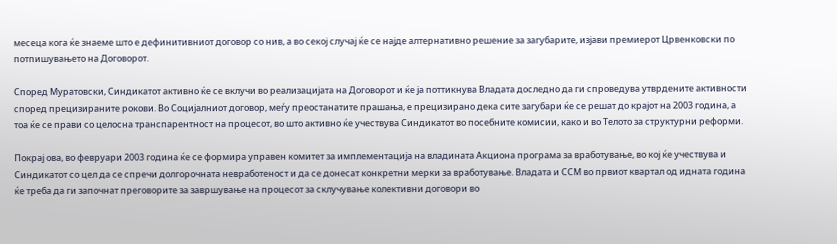месеца кога ќе знаеме што е дефинитивниот договор со нив, а во секој случај ќе се најде алтернативно решение за загубарите, изјави премиерот Црвенковски по потпишувањето на Договорот.

Според Муратовски, Синдикатот активно ќе се вклучи во реализацијата на Договорот и ќе ја поттикнува Владата доследно да ги спроведува утврдените активности според прецизираните рокови. Во Социјалниот договор, меѓу преостанатите прашања, е прецизирано дека сите загубари ќе се решат до крајот на 2003 година, а тоа ќе се прави со целосна транспарентност на процесот, во што активно ќе учествува Синдикатот во посебните комисии, како и во Телото за структурни реформи.

Покрај ова, во февруари 2003 година ќе се формира управен комитет за имплементација на владината Акциона програма за вработување, во кој ќе учествува и Синдикатот со цел да се спречи долгорочната невработеност и да се донесат конкретни мерки за вработување. Владата и ССМ во првиот квартал од идната година ќе треба да ги започнат преговорите за завршување на процесот за склучување колективни договори во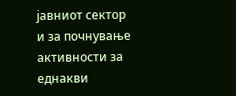јавниот сектор и за почнување активности за еднакви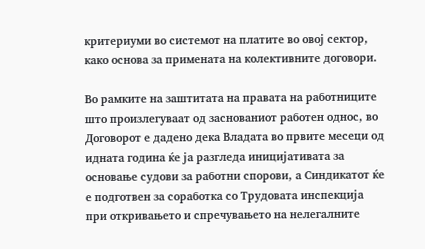критериуми во системот на платите во овој сектор, како основа за примената на колективните договори.

Во рамките на заштитата на правата на работниците што произлегуваат од заснованиот работен однос, во Договорот е дадено дека Владата во првите месеци од идната година ќе ја разгледа иницијативата за основање судови за работни спорови, а Синдикатот ќе е подготвен за соработка со Трудовата инспекција при откривањето и спречувањето на нелегалните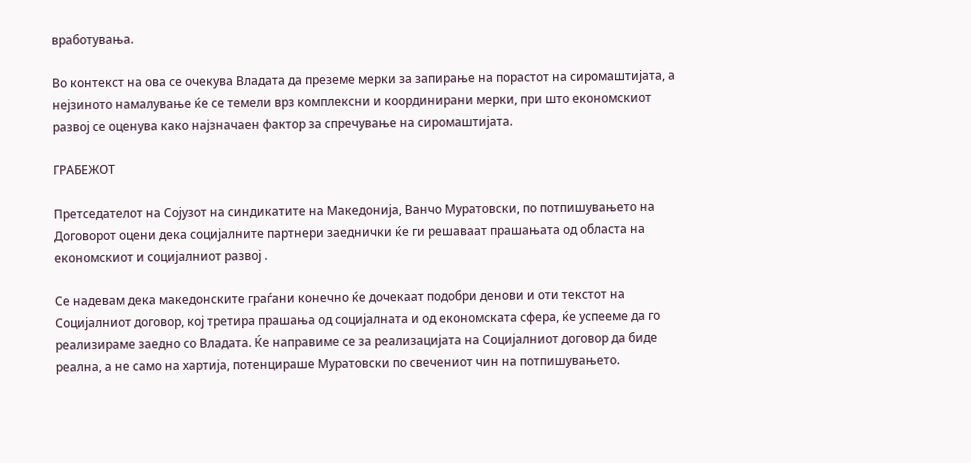вработувања.

Во контекст на ова се очекува Владата да преземе мерки за запирање на порастот на сиромаштијата, а нејзиното намалување ќе се темели врз комплексни и координирани мерки, при што економскиот развој се оценува како најзначаен фактор за спречување на сиромаштијата.

ГРАБЕЖОТ

Претседателот на Сојузот на синдикатите на Македонија, Ванчо Муратовски, по потпишувањето на Договорот оцени дека социјалните партнери заеднички ќе ги решаваат прашањата од областа на економскиот и социјалниот развој .

Се надевам дека македонските граѓани конечно ќе дочекаат подобри денови и оти текстот на Социјалниот договор, кој третира прашања од социјалната и од економската сфера, ќе успееме да го реализираме заедно со Владата. Ќе направиме се за реализацијата на Социјалниот договор да биде реална, а не само на хартија, потенцираше Муратовски по свечениот чин на потпишувањето.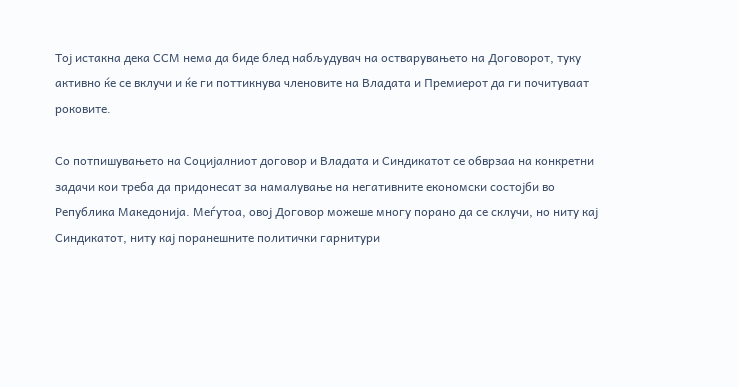Тој истакна дека ССМ нема да биде блед набљудувач на остварувањето на Договорот, туку активно ќе се вклучи и ќе ги поттикнува членовите на Владата и Премиерот да ги почитуваат роковите.

Со потпишувањето на Социјалниот договор и Владата и Синдикатот се обврзаа на конкретни задачи кои треба да придонесат за намалување на негативните економски состојби во Република Македонија. Меѓутоа, овој Договор можеше многу порано да се склучи, но ниту кај Синдикатот, ниту кај поранешните политички гарнитури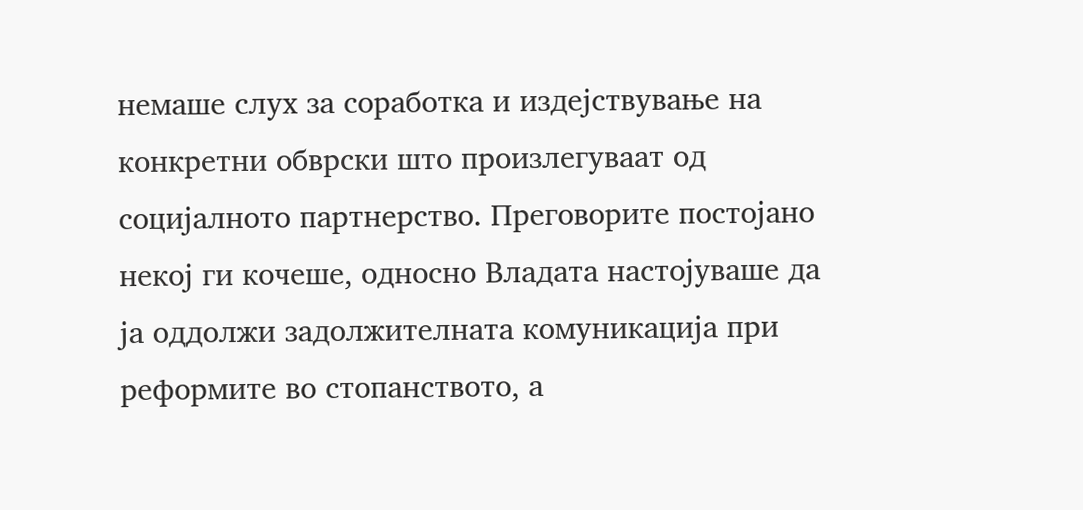немаше слух за соработка и издејствување на конкретни обврски што произлегуваат од социјалното партнерство. Преговорите постојано некој ги кочеше, односно Владата настојуваше да ја оддолжи задолжителната комуникација при реформите во стопанството, а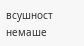всушност немаше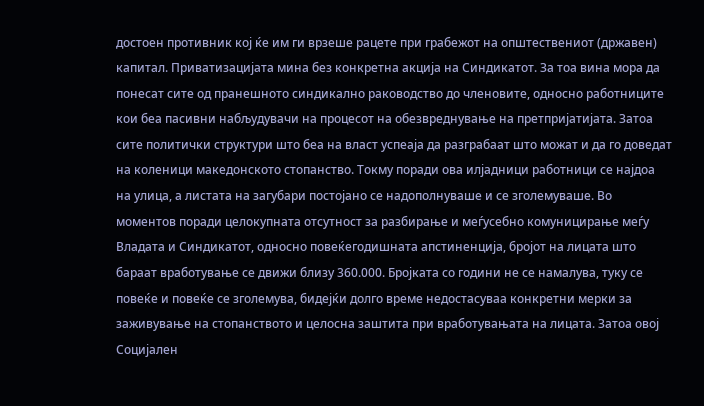достоен противник кој ќе им ги врзеше рацете при грабежот на општествениот (државен) капитал. Приватизацијата мина без конкретна акција на Синдикатот. За тоа вина мора да понесат сите од пранешното синдикално раководство до членовите, односно работниците кои беа пасивни набљудувачи на процесот на обезвреднување на претпријатијата. Затоа сите политички структури што беа на власт успеаја да разграбаат што можат и да го доведат на коленици македонското стопанство. Токму поради ова илјадници работници се најдоа на улица, а листата на загубари постојано се надополнуваше и се зголемуваше. Во моментов поради целокупната отсутност за разбирање и меѓусебно комуницирање меѓу Владата и Синдикатот, односно повеќегодишната апстиненција, бројот на лицата што бараат вработување се движи близу 360.000. Бројката со години не се намалува, туку се повеќе и повеќе се зголемува, бидејќи долго време недостасуваа конкретни мерки за заживување на стопанството и целосна заштита при вработувањата на лицата. Затоа овој Социјален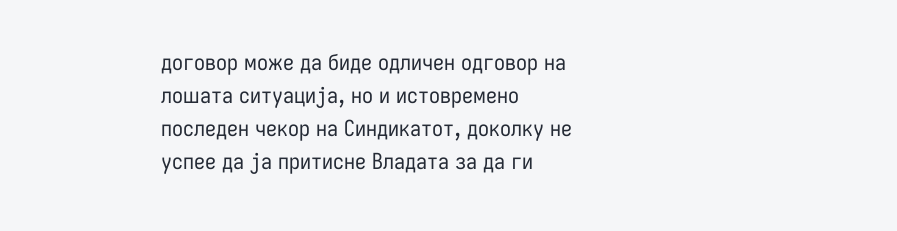договор може да биде одличен одговор на лошата ситуација, но и истовремено последен чекор на Синдикатот, доколку не успее да ја притисне Владата за да ги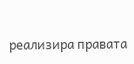реализира правата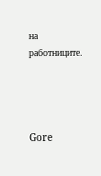на работниците.




Gore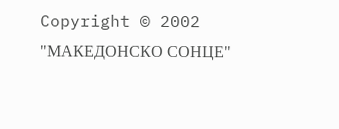Copyright © 2002 "МАКЕДОНСКО СОНЦЕ"